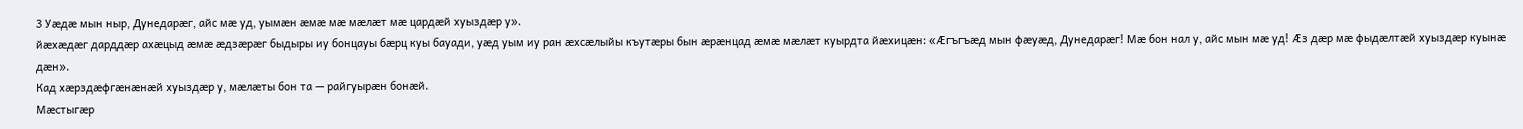3 Уӕдӕ мын ныр, Дунедарӕг, айс мӕ уд, уымӕн ӕмӕ мӕ мӕлӕт мӕ цардӕй хуыздӕр у».
йӕхӕдӕг дарддӕр ахӕцыд ӕмӕ ӕдзӕрӕг быдыры иу бонцауы бӕрц куы бауади, уӕд уым иу ран ӕхсӕлыйы къутӕры бын ӕрӕнцад ӕмӕ мӕлӕт куырдта йӕхицӕн: «Ӕгъгъӕд мын фӕуӕд, Дунедарӕг! Мӕ бон нал у, айс мын мӕ уд! Ӕз дӕр мӕ фыдӕлтӕй хуыздӕр куынӕ дӕн».
Кад хӕрздӕфгӕнӕнӕй хуыздӕр у, мӕлӕты бон та — райгуырӕн бонӕй.
Мӕстыгӕр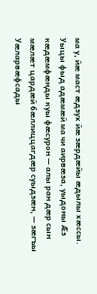ма у, йӕ маст ӕдзух йӕ зӕрдӕйы ӕдылы хӕссы.
Уыцы фыд адӕмӕй ма чи аирвӕза, уыдоны Ӕз кӕдӕмфӕнды куы фӕсурон — алы ран дӕр сын мӕлӕт цардӕй бӕллиццагдӕр суыдзӕн, — зӕгъы Уӕларвӕфсады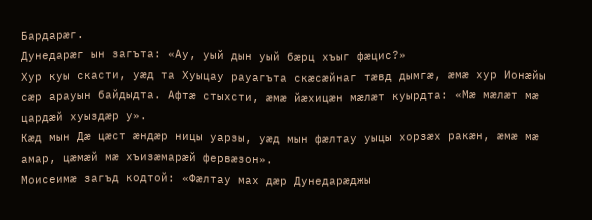Бардарӕг.
Дунедарӕг ын загъта: «Ау, уый дын уый бӕрц хъыг фӕцис?»
Хур куы скасти, уӕд та Хуыцау рауагъта скӕсӕйнаг тӕвд дымгӕ, ӕмӕ хур Ионӕйы сӕр арауын байдыдта. Афтӕ стыхсти, ӕмӕ йӕхицӕн мӕлӕт куырдта: «Мӕ мӕлӕт мӕ цардӕй хуыздӕр у».
Кӕд мын Дӕ цӕст ӕндӕр ницы уарзы, уӕд мын фӕлтау уыцы хорзӕх ракӕн, ӕмӕ мӕ амар, цӕмӕй мӕ хъизӕмарӕй фервӕзон».
Моисеимӕ загъд кодтой: «Фӕлтау мах дӕр Дунедарӕджы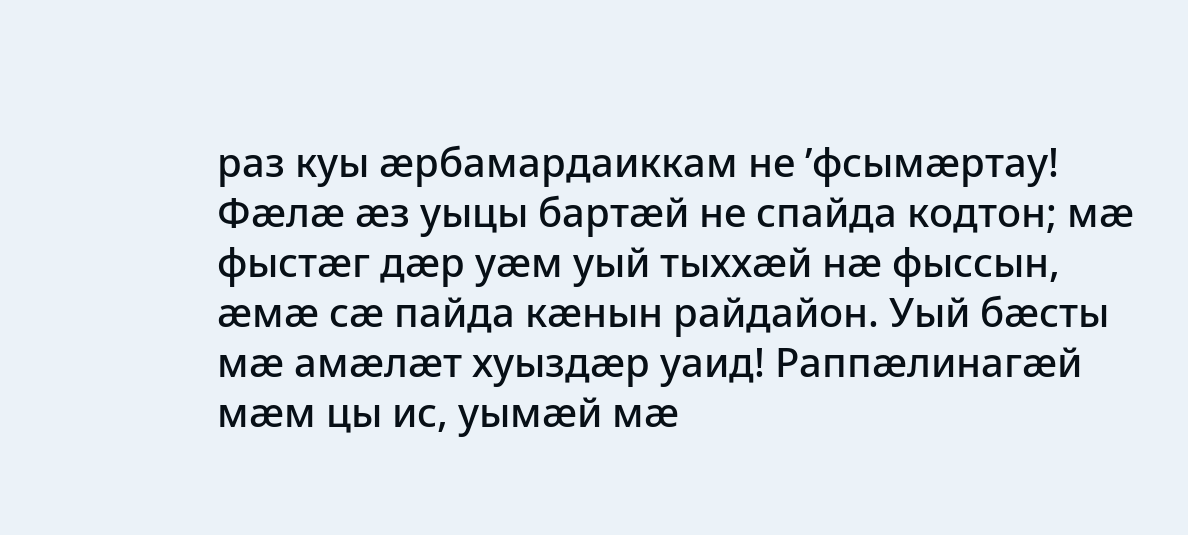раз куы ӕрбамардаиккам не ’фсымӕртау!
Фӕлӕ ӕз уыцы бартӕй не спайда кодтон; мӕ фыстӕг дӕр уӕм уый тыххӕй нӕ фыссын, ӕмӕ сӕ пайда кӕнын райдайон. Уый бӕсты мӕ амӕлӕт хуыздӕр уаид! Раппӕлинагӕй мӕм цы ис, уымӕй мӕ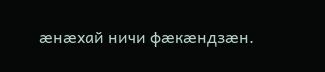ӕнӕхай ничи фӕкӕндзӕн.